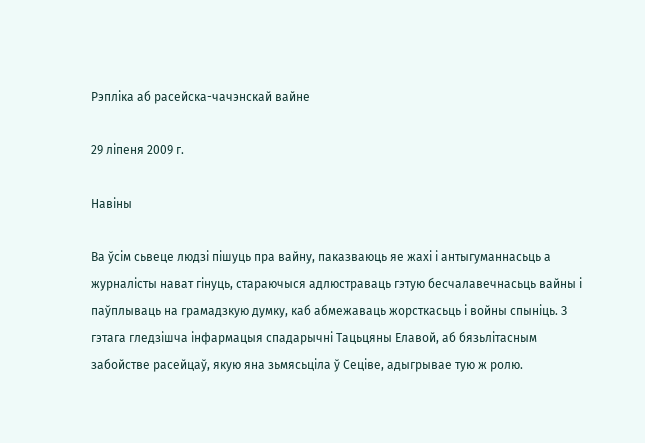Рэпліка аб расейска-чачэнскай вайне

29 ліпеня 2009 г.

Навіны

Ва ўсім сьвеце людзі пішуць пра вайну, паказваюць яе жахі і антыгуманнасьць а журналісты нават гінуць, стараючыся адлюстраваць гэтую бесчалавечнасьць вайны і паўплываць на грамадзкую думку, каб абмежаваць жорсткасьць і войны спыніць. З гэтага гледзішча інфармацыя спадарычні Тацьцяны Елавой, аб бязьлітасным забойстве расейцаў, якую яна зьмясьціла ў Сеціве, адыгрывае тую ж ролю.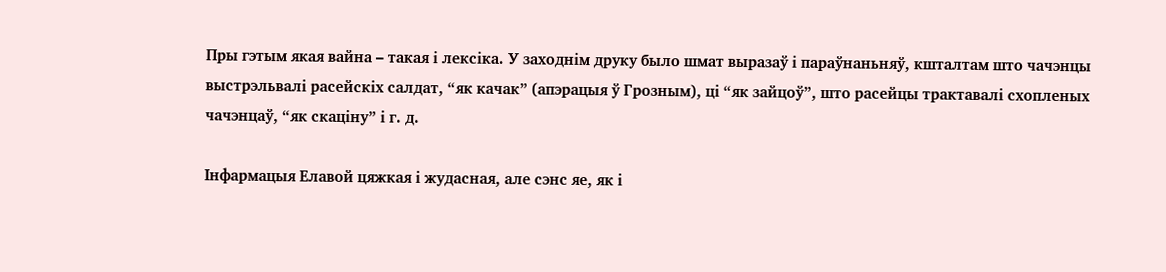Пры гэтым якая вайна – такая і лексіка. У заходнім друку было шмат выразаў і параўнаньняў, кшталтам што чачэнцы выстрэльвалі расейскіх салдат, “як качак” (апэрацыя ў Грозным), ці “як зайцоў”, што расейцы трактавалі схопленых чачэнцаў, “як скаціну” і г. д.

Інфармацыя Елавой цяжкая і жудасная, але сэнс яе, як і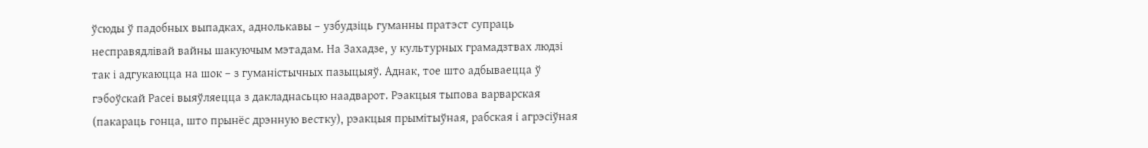ўсюды ў падобных выпадках, аднолькавы – узбудзіць гуманны пратэст супраць несправядлівай вайны шакуючым мэтадам. На Захадзе, у культурных грамадзтвах людзі так і адгукаюцца на шок – з гуманістычных пазыцыяў. Аднак, тое што адбываецца ў гэбоўскай Расеі выяўляецца з дакладнасьцю наадварот. Рэакцыя тыпова варварская (пакараць гонца, што прынёс дрэнную вестку), рэакцыя прымітыўная, рабская і агрэсіўная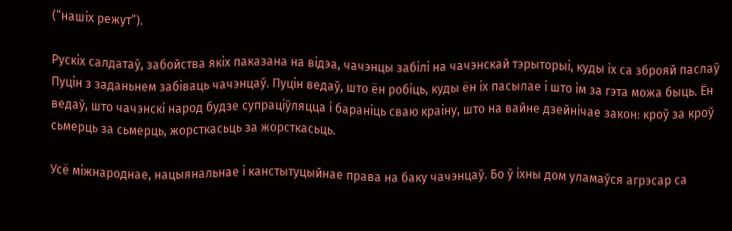(“нашіх режут”).

Рускіх салдатаў, забойства якіх паказана на відэа, чачэнцы забілі на чачэнскай тэрыторыі, куды іх са зброяй паслаў Пуцін з заданьнем забіваць чачэнцаў. Пуцін ведаў, што ён робіць, куды ён іх пасылае і што ім за гэта можа быць. Ён ведаў, што чачэнскі народ будзе супраціўляцца і бараніць сваю краіну, што на вайне дзейнічае закон: кроў за кроў сьмерць за сьмерць, жорсткасьць за жорсткасьць.

Усё міжнароднае, нацыянальнае і канстытуцыйнае права на баку чачэнцаў. Бо ў іхны дом уламаўся агрэсар са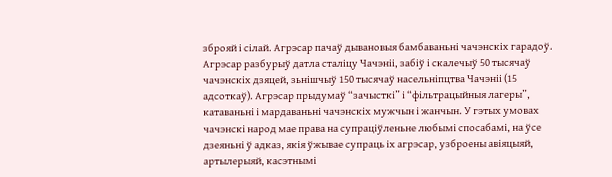зброяй і сілай. Агрэсар пачаў дывановыя бамбаваньні чачэнскіх гарадоў. Агрэсар разбурыў датла сталіцу Чачэніі, забіў і скалечыў 50 тысячаў чачэнскіх дзяцей, зьнішчыў 150 тысячаў насельніпцтва Чачэніі (15 адсоткаў). Агрэсар прыдумаў “зачысткі” і “фільтрацыйныя лагеры”, катаваньні і мардаваньні чачэнскіх мужчын і жанчын. У гэтых умовах чачэнскі народ мае права на супраціўленьне любымі спосабамі, на ўсе дзеяньні ў адказ, якія ўжывае супраць іх агрэсар, узброены авіяцыяй, артылерыяй, касэтнымі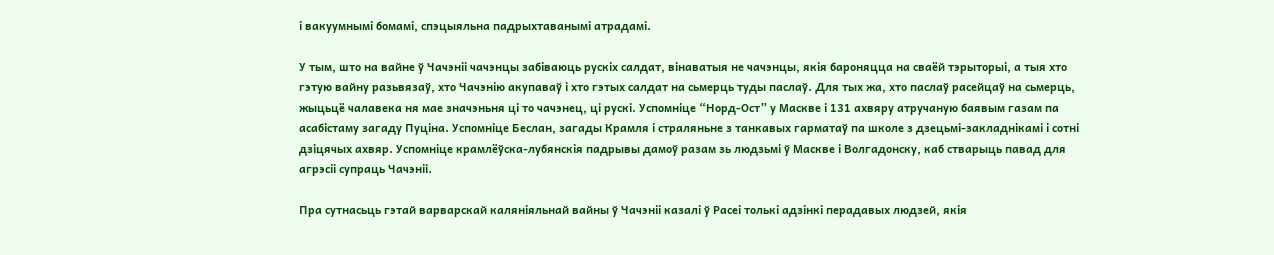і вакуумнымі бомамі, спэцыяльна падрыхтаванымі атрадамі.

У тым, што на вайне ў Чачэніі чачэнцы забіваюць рускіх салдат, вінаватыя не чачэнцы, якія бароняцца на сваёй тэрыторыі, а тыя хто гэтую вайну разьвязаў, хто Чачэнію акупаваў і хто гэтых салдат на сьмерць туды паслаў. Для тых жа, хто паслаў расейцаў на сьмерць, жыцьцё чалавека ня мае значэньня ці то чачэнец, ці рускі. Успомніце “Норд-Ост” у Маскве і 131 ахвяру атручаную баявым газам па асабістаму загаду Пуціна. Успомніце Беслан, загады Крамля і страляньне з танкавых гарматаў па школе з дзецьмі-закладнікамі і сотні дзіцячых ахвяр. Успомніце крамлёўска-лубянскія падрывы дамоў разам зь людзьмі ў Маскве і Волгадонску, каб стварыць павад для агрэсіі супраць Чачэніі.

Пра сутнасьць гэтай варварскай каляніяльнай вайны ў Чачэніі казалі ў Расеі толькі адзінкі перадавых людзей, якія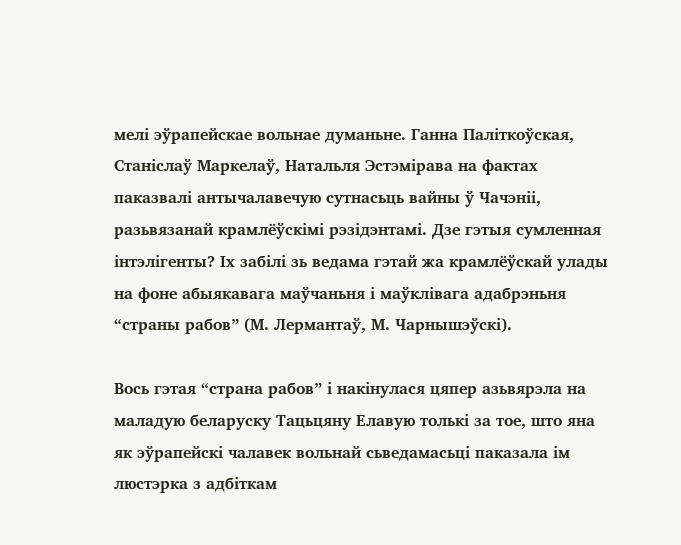мелі эўрапейскае вольнае думаньне. Ганна Паліткоўская, Станіслаў Маркелаў, Натальля Эстэмірава на фактах паказвалі антычалавечую сутнасьць вайны ў Чачэніі, разьвязанай крамлёўскімі рэзідэнтамі. Дзе гэтыя сумленная інтэлігенты? Іх забілі зь ведама гэтай жа крамлёўскай улады на фоне абыякавага маўчаньня і маўклівага адабрэньня “страны рабов” (М. Лермантаў, М. Чарнышэўскі).

Вось гэтая “страна рабов” і накінулася цяпер азьвярэла на маладую беларуску Тацьцяну Елавую толькі за тое, што яна як эўрапейскі чалавек вольнай сьведамасьці паказала ім люстэрка з адбіткам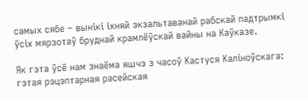самых сябе – вынікі іхняй экзальтаванай рабскай падтрымкі ўсіх мярзотаў бруднай крамлёўскай вайны на Каўказе.

Як гэта ўсё нам знаёма яшчэ з часоў Кастуся Каліноўскага: гэтая рэцэптарная расейская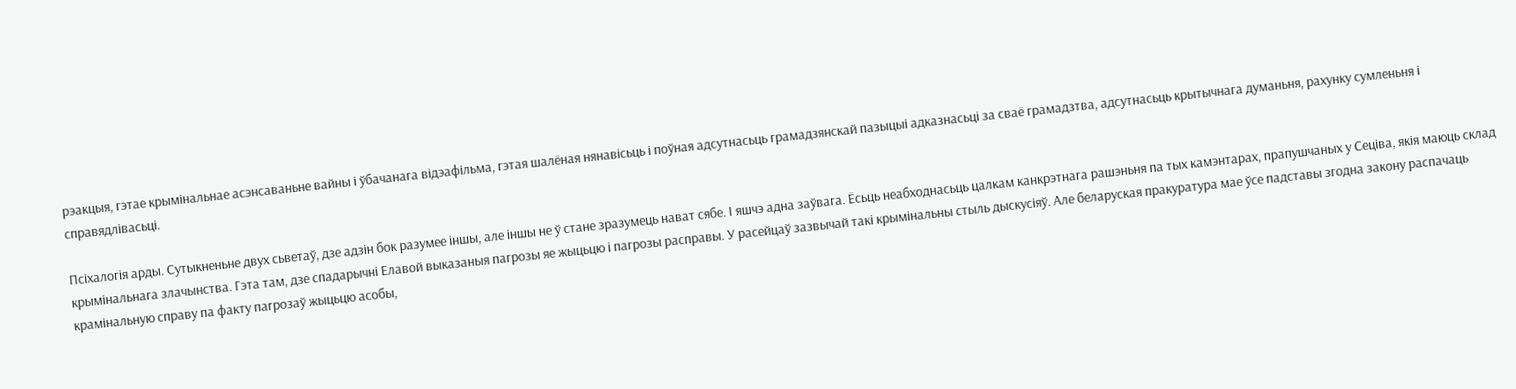рэакцыя, гэтае крымінальнае асэнсаваньне вайны і ўбачанага відэафільма, гэтая шалёная нянавісьць і поўная адсутнасьць грамадзянскай пазыцыі адказнасьці за сваё грамадзтва, адсутнасьць крытычнага думаньня, рахунку сумленьня і справядлівасьці.

Псіхалогія арды. Сутыкненьне двух сьветаў, дзе адзін бок разумее іншы, але іншы не ў стане зразумець нават сябе. І яшчэ адна заўвага. Ёсьць неабходнасьць цалкам канкрэтнага рашэньня па тых камэнтарах, прапушчаных у Сеціва, якія маюць склад крымінальнага злачынства. Гэта там, дзе спадарычні Елавой выказаныя пагрозы яе жыцьцю і пагрозы расправы. У расейцаў зазвычай такі крымінальны стыль дыскусіяў. Але беларуская пракуратура мае ўсе падставы згодна закону распачаць крамінальную справу па факту пагрозаў жыцьцю асобы,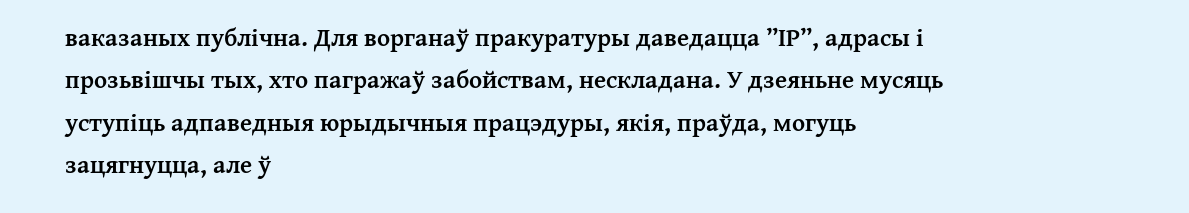ваказаных публічна. Для ворганаў пракуратуры даведацца ”ІР”, адрасы і прозьвішчы тых, хто пагражаў забойствам, нескладана. У дзеяньне мусяць уступіць адпаведныя юрыдычныя працэдуры, якія, праўда, могуць зацягнуцца, але ў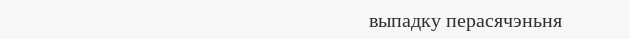выпадку перасячэньня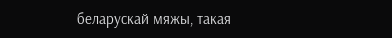беларускай мяжы, такая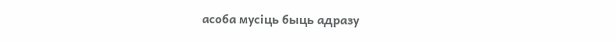асоба мусіць быць адразу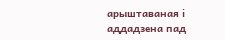арыштаваная і аддадзена пад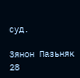суд.

Зянон Пазьняк 28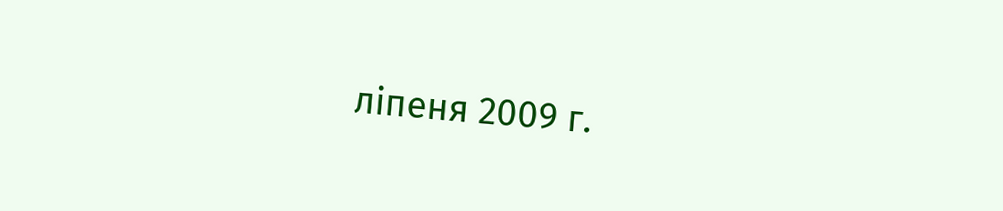ліпеня 2009 г.